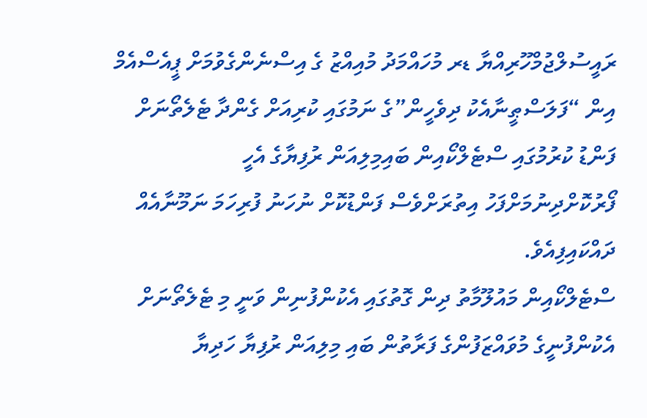ރައީސުލްޖުމްހޫރިއްޔާ ޑރ މުހައްމަދު މުއިއްޒު ގެ އިސްނެންގެވުމަށް ޕީއެސްއެމް އިން “ފަލަސްޠީނާއެކު ދިވެހީން”ގެ ނަމުގައި ކުރިއަށް ގެންދާ ޓެލެތޯނަށް ފަންޑު ކުރުމުގައި ސްޓެލްކޯއިން ބައިމިލިއަން ރުފިޔާގެ އެހީ ފޯރުކޮށްދިނުމަށްފަހު އިތުރަށްވެސް ފަންޑުކޮށް ނުހަނު ފުރިހަމަ ނަމޫނާއެއް ދައްކައިފިއެވެ.
ސްޓެލްކޯއިން މައުލޫމާތު ދިން ގޮތުގައި އެކުންފުނިން ވަނީ މި ޓެލެތޯނަށް އެކުންފުނީގެ މުވައްޒަފުންގެ ފަރާތުން ބައި މިލިއަން ރުފިޔާ ހަދިޔާ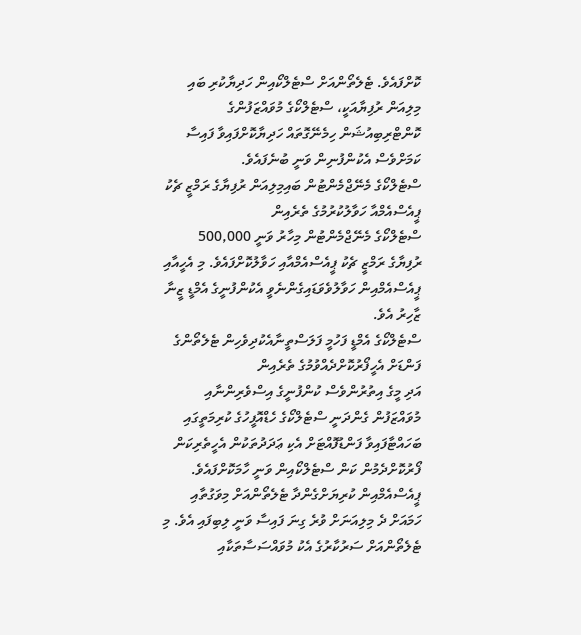ކޮށްފައެވެ. ޓެލެތޯންއަށް ސްޓެލްކޯއިން ހަދިޔާކުރި ބައި މިލިއަން ރުފިޔާއަކީ، ސްޓެލްކޯގެ މުވައްޒަފުންގެ ކޮންޓްރިބިއުޝަން ހިމެނޭގޮތައް ހަދިޔާކޮށްފައިވާ ފައިސާ ކަމަށްވެސް އެކުންފުނިން ވަނީ ބުނެފައެވެ.
ސްޓެލްކޯގެ މެނޭޖްމެންޓުން ބައިމިލިއަން ރުފިޔާގެ ރަމްޒީ ޗެކު ޕީއެސްއެމްއާ ހަވާލުކުރުމުގެ ތެރެއިން
ސްޓެލްކޯގެ މެނޭޖްމެންޓުން މިހާރު ވަނީ 500,000 ރުފިޔާގެ ރަމްޒީ ޗެކު ޕީއެސްއެމްއާއި ހަވާލުކޮށްފައެވެ. މި އެހީއާއި ޕީއެސްއެމްއިން ހަވާލުވެވަޑައިގެންނެވީ އެކުންފުނީގެ އެމްޑީ ޒީނާ ޒާހިރު އެވެ.
ސްޓެލްކޯގެ އެމްޑީ ފަހުމީ ފަލަސްތީނާއެކުދިވެހިން ޓެލެތޯންގެ ފަންޑަށް އެހީފޯރުކޮށްދެއްވުމުގެ ތެރެއިން
އަދި މީގެ އިތުރުންވެސް ކުންފުނީގެ އިސްވެރިންނާއި މުވައްޒަފުން ގެންދަނީ ސްޓެލްކޯގެ ހެޑްއޮފީހުގެ ކުރިމަތީގައި ބަހައްޓާފައިވާ ފަންޑުފޮއްޓަށް އެކި ޢަދަދުތަކުން އެހީތެރިކަން ފޯރުކޮށްދެމުން ކަން ސްޓެލްކޯއިން ވަނީ ހާމަކޮށްފައެވެ.
ޕީއެސްއެމްއިން ކުރިޔަށްގެންދާ ޓެލެތޯންއަށް މިވަގުތާއި ހަމައަށް ދެ މިލިއަނަށް ވުރެ ގިނަ ފައިސާ ވަނީ ލިބިފައި އެވެ. މި ޓެލެތޯންއަށް ސަރުކާރުގެ އެކު މުވައްސަސާތަކާއި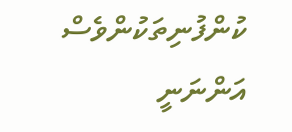ކުންފުނިތަކުންވެސް އަންނަނީ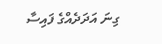ގިނަ އަދަދެއްގެ ފައިސާ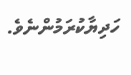ހަދިޔާކުރަމުންނެވެ.